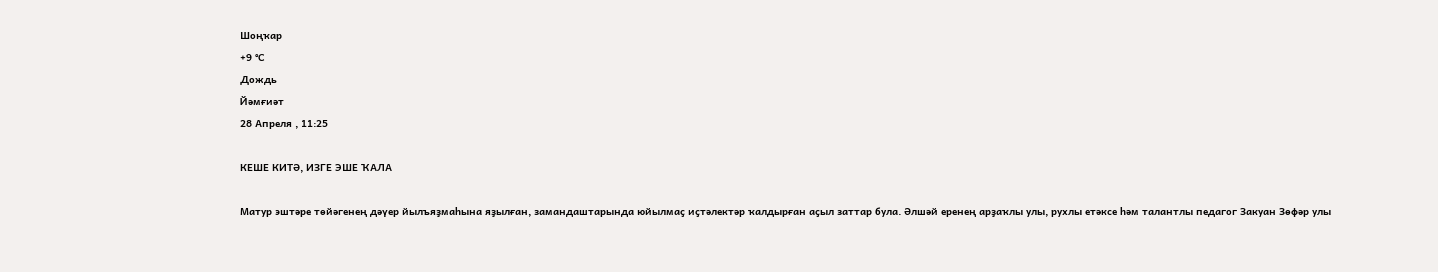Шоңҡар
+9 °С
Дождь
Йәмғиәт
28 Апреля , 11:25

КЕШЕ КИТӘ, ИЗГЕ ЭШЕ ҠАЛА

Матур эштәре төйәгенең дәүер йылъяҙмаһына яҙылған, замандаштарында юйылмаҫ иҫтәлектәр ҡалдырған аҫыл заттар була. Әлшәй еренең арҙаҡлы улы, рухлы етәксе һәм талантлы педагог Закуан Зөфәр улы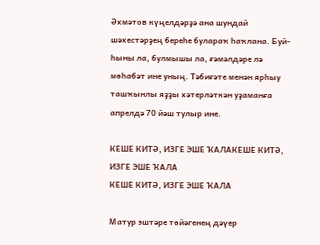Әхмәтов күңелдәрҙә ана шундай шәхестәрҙең береһе булараҡ һаҡлана. Буй-һыны ла, булмышы ла, ғәмәлдәре лә мөһабәт ине уның. Тәбиғәте менән ярһыу ташҡынлы яҙҙы хәтерләткән уҙаманға апрелдә 70 йәш тулыр ине.

КЕШЕ КИТӘ, ИЗГЕ ЭШЕ ҠАЛАКЕШЕ КИТӘ, ИЗГЕ ЭШЕ ҠАЛА
КЕШЕ КИТӘ, ИЗГЕ ЭШЕ ҠАЛА

Матур эштәре төйәгенең дәүер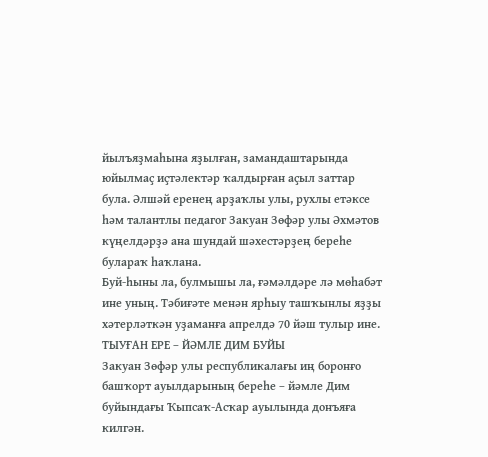йылъяҙмаһына яҙылған, замандаштарында юйылмаҫ иҫтәлектәр ҡалдырған аҫыл заттар була. Әлшәй еренең арҙаҡлы улы, рухлы етәксе һәм талантлы педагог Закуан Зөфәр улы Әхмәтов күңелдәрҙә ана шундай шәхестәрҙең береһе булараҡ һаҡлана.
Буй-һыны ла, булмышы ла, ғәмәлдәре лә мөһабәт ине уның. Тәбиғәте менән ярһыу ташҡынлы яҙҙы хәтерләткән уҙаманға апрелдә 70 йәш тулыр ине.
ТЫУҒАН ЕРЕ – ЙӘМЛЕ ДИМ БУЙЫ
Закуан Зөфәр улы республикалағы иң боронғо башҡорт ауылдарының береһе – йәмле Дим буйындағы Ҡыпсаҡ-Асҡар ауылында донъяға килгән.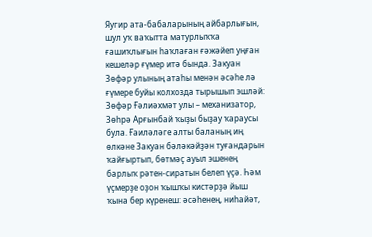Яугир ата-бабаларының айбарлығын, шул уҡ ваҡытта матурлыҡҡа ғашиҡлығын һаҡлаған ғәжәйеп уңған кешеләр ғүмер итә бында. Закуан Зөфәр улының атаһы менән әсәһе лә ғүмере буйы колхозда тырышып эшләй: Зөфәр Ғәлиәхмәт улы – механизатор, Зөһрә Арғынбай ҡыҙы быҙау ҡараусы була. Ғаиләләге алты баланың иң өлкәне Закуан бәләкәйҙән туғандарын ҡайғыртып, бөтмәҫ ауыл эшенең барлыҡ рәтен-сиратын белеп үҫә. Һәм үҫмерҙе оҙон ҡышҡы кистәрҙә йыш ҡына бер күренеш: әсәһенең, ниһайәт,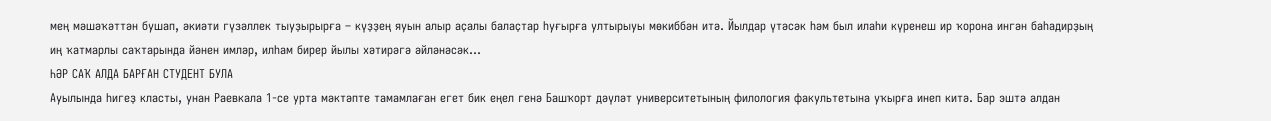мең мәшәҡәттән бушап, әкиәти гүзәллек тыуҙырырға – күҙҙең яуын алыр аҫалы балаҫтар һуғырға ултырыуы мөкиббән итә. Йылдар үтәсәк һәм был илаһи күренеш ир ҡорона ингән баһадирҙың иң ҡатмарлы саҡтарында йәнен имләр, илһам бирер йылы хәтирәгә әйләнәсәк...
ҺӘР САҠ АЛДА БАРҒАН СТУДЕНТ БУЛА
Ауылында һигеҙ класты, унан Раевкала 1-се урта мәктәпте тамамлаған егет бик еңел генә Башҡорт дәүләт университетының филология факультетына уҡырға инеп китә. Бар эштә алдан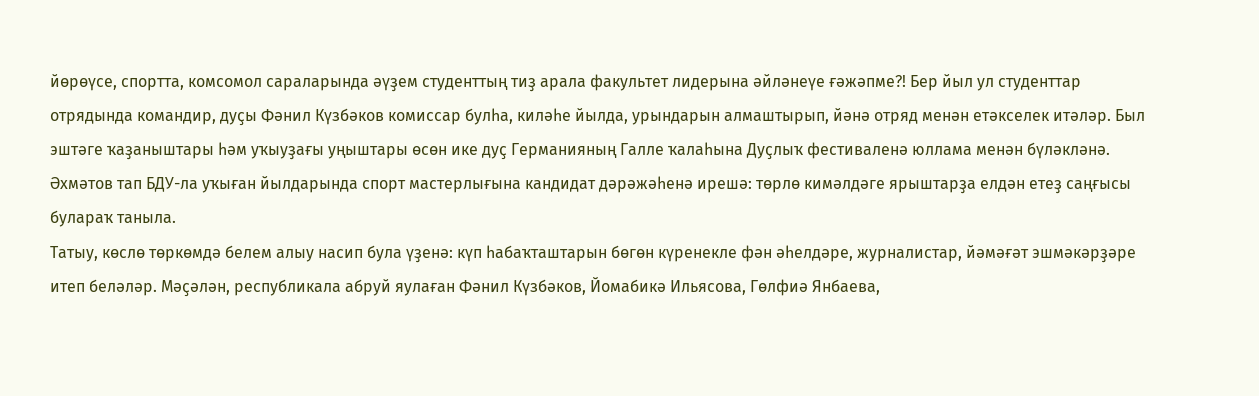йөрөүсе, спортта, комсомол сараларында әүҙем студенттың тиҙ арала факультет лидерына әйләнеүе ғәжәпме?! Бер йыл ул студенттар отрядында командир, дуҫы Фәнил Күзбәков комиссар булһа, киләһе йылда, урындарын алмаштырып, йәнә отряд менән етәкселек итәләр. Был эштәге ҡаҙаныштары һәм уҡыуҙағы уңыштары өсөн ике дуҫ Германияның Галле ҡалаһына Дуҫлыҡ фестиваленә юллама менән бүләкләнә. Әхмәтов тап БДУ-ла уҡыған йылдарында спорт мастерлығына кандидат дәрәжәһенә ирешә: төрлө кимәлдәге ярыштарҙа елдән етеҙ саңғысы булараҡ таныла.
Татыу, көслө төркөмдә белем алыу насип була үҙенә: күп һабаҡташтарын бөгөн күренекле фән әһелдәре, журналистар, йәмәғәт эшмәкәрҙәре итеп беләләр. Мәҫәлән, республикала абруй яулаған Фәнил Күзбәков, Йомабикә Ильясова, Гөлфиә Янбаева,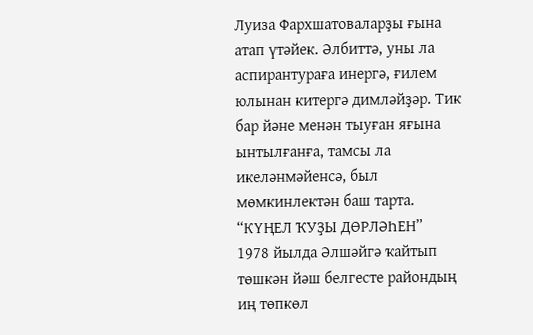Луиза Фархшатоваларҙы ғына атап үтәйек. Әлбиттә, уны ла аспирантураға инергә, ғилем юлынан китергә димләйҙәр. Тик бар йәне менән тыуған яғына ынтылғанға, тамсы ла икеләнмәйенсә, был мөмкинлектән баш тарта.
“КҮҢЕЛ ҠУҘЫ ДӨРЛӘҺЕН”
1978 йылда Әлшәйгә ҡайтып төшкән йәш белгесте райондың иң төпкөл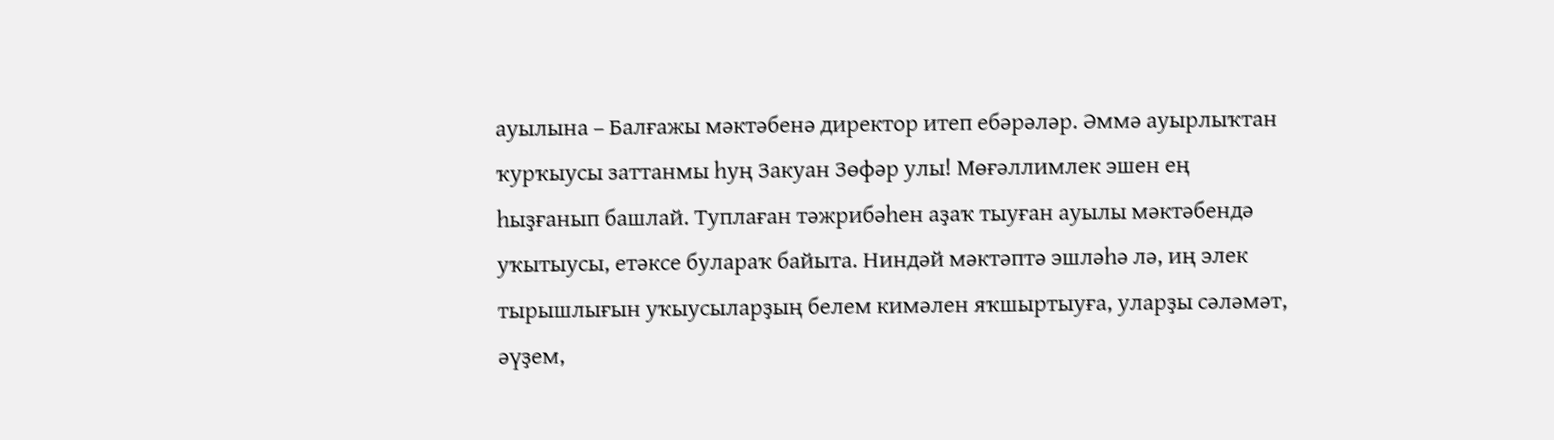ауылына – Балғажы мәктәбенә директор итеп ебәрәләр. Әммә ауырлыҡтан ҡурҡыусы заттанмы һуң Закуан Зөфәр улы! Мөғәллимлек эшен ең һыҙғанып башлай. Туплаған тәжрибәһен аҙаҡ тыуған ауылы мәктәбендә уҡытыусы, етәксе булараҡ байыта. Ниндәй мәктәптә эшләһә лә, иң элек тырышлығын уҡыусыларҙың белем кимәлен яҡшыртыуға, уларҙы сәләмәт, әүҙем,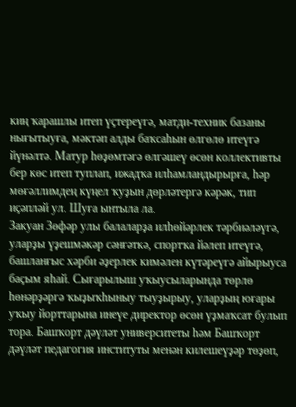киң ҡарашлы итеп үҫтереүгә, матди-техник базаны нығытыуға, мәктәп алды баҡсаһын өлгөлө итеүгә йүнәлтә. Матур һөҙөмтәгә өлгәшеү өсөн коллективты бер көс итеп туплап, ижадҡа илһамландырырға, һәр мөғәллимдең күңел ҡуҙын дөрләтергә кәрәк, тип иҫәпләй ул. Шуға ынтыла ла.
Закуан Зөфәр улы балаларҙа илһөйәрлек тәрбиәләүгә, уларҙы үҙешмәкәр сәнғәткә, спортҡа йәлеп итеүгә, башланғыс хәрби әҙерлек кимәлен күтәреүгә айырыуса баҫым яһай. Сығарылыш уҡыусыларында төрлө һөнәрҙәргә ҡыҙыҡһыныу тыуҙырыу, уларҙың юғары уҡыу йорттарына инеүе директор өсөн үҙмаҡсат булып тора. Башҡорт дәүләт университеты һәм Башҡорт дәүләт педагогия институты менән килешеүҙәр төҙөп,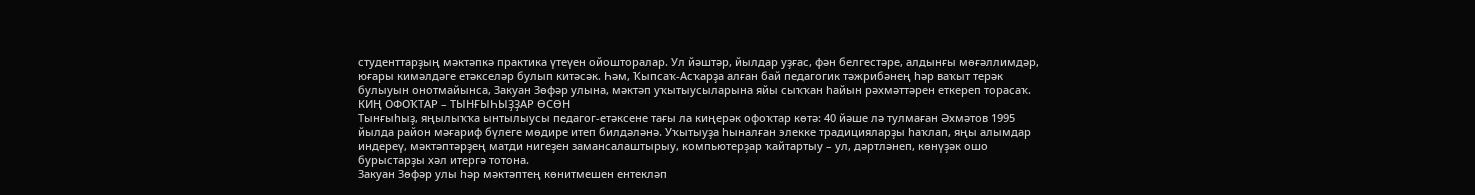студенттарҙың мәктәпкә практика үтеүен ойошторалар. Ул йәштәр, йылдар уҙғас, фән белгестәре, алдынғы мөғәллимдәр, юғары кимәлдәге етәкселәр булып китәсәк. Һәм, Ҡыпсаҡ-Асҡарҙа алған бай педагогик тәжрибәнең һәр ваҡыт терәк булыуын онотмайынса, Закуан Зөфәр улына, мәктәп уҡытыусыларына яйы сыҡҡан һайын рәхмәттәрен еткереп торасаҡ.
КИҢ ОФОҠТАР – ТЫНҒЫҺЫҘҘАР ӨСӨН
Тынғыһыҙ, яңылыҡҡа ынтылыусы педагог-етәксене тағы ла киңерәк офоҡтар көтә: 40 йәше лә тулмаған Әхмәтов 1995 йылда район мәғариф бүлеге мөдире итеп билдәләнә. Уҡытыуҙа һыналған элекке традицияларҙы һаҡлап, яңы алымдар индереү, мәктәптәрҙең матди нигеҙен замансалаштырыу, компьютерҙар ҡайтартыу – ул, дәртләнеп, көнүҙәк ошо бурыстарҙы хәл итергә тотона.
Закуан Зөфәр улы һәр мәктәптең көнитмешен ентекләп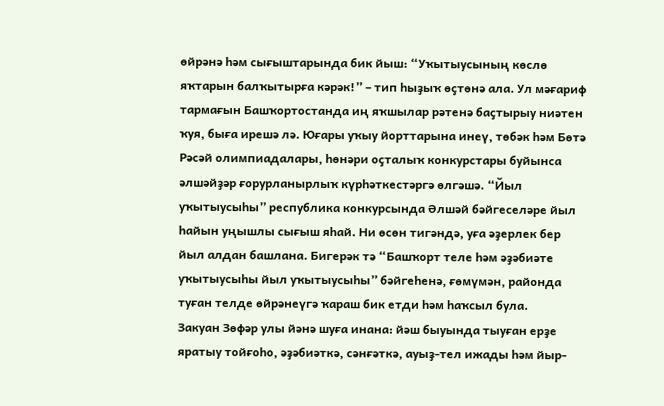өйрәнә һәм сығыштарында бик йыш: “Уҡытыусының көслө яҡтарын балҡытырға кәрәк!” – тип һыҙыҡ өҫтөнә ала. Ул мәғариф тармағын Башҡортостанда иң яҡшылар рәтенә баҫтырыу ниәтен ҡуя, быға ирешә лә. Юғары уҡыу йорттарына инеү, төбәк һәм Бөтә Рәсәй олимпиадалары, һөнәри оҫталыҡ конкурстары буйынса әлшәйҙәр ғорурланырлыҡ күрһәткестәргә өлгәшә. “Йыл уҡытыусыһы” республика конкурсында Әлшәй бәйгеселәре йыл һайын уңышлы сығыш яһай. Ни өсөн тигәндә, уға әҙерлек бер йыл алдан башлана. Бигерәк тә “Башҡорт теле һәм әҙәбиәте уҡытыусыһы йыл уҡытыусыһы” бәйгеһенә, ғөмүмән, районда туған телде өйрәнеүгә ҡараш бик етди һәм һаҡсыл була.
Закуан Зөфәр улы йәнә шуға инана: йәш быуында тыуған ерҙе яратыу тойғоһо, әҙәбиәткә, сәнғәткә, ауыҙ-тел ижады һәм йыр-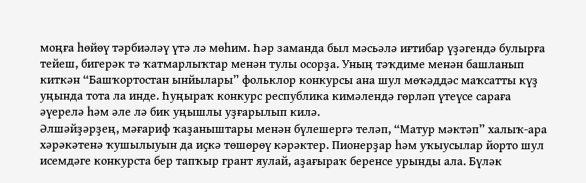моңға һөйөү тәрбиәләү үтә лә мөһим. Һәр заманда был мәсьәлә иғтибар үҙәгендә булырға тейеш, бигерәк тә ҡатмарлыҡтар менән тулы осорҙа. Уның тәҡдиме менән башланып киткән “Башҡортостан ынйылары” фольклор конкурсы ана шул мөҡәддәс маҡсатты күҙ уңында тота ла инде. Һуңыраҡ конкурс республика кимәлендә гөрләп үтеүсе сараға әүерелә һәм әле лә бик уңышлы уҙғарылып килә.
Әлшәйҙәрҙең, мәғариф ҡаҙаныштары менән бүлешергә теләп, “Матур мәктәп” халыҡ-ара хәрәкәтенә ҡушылыуын да иҫкә төшөрөү кәрәктер. Пионерҙар һәм уҡыусылар йорто шул исемдәге конкурста бер тапҡыр грант яулай, аҙағыраҡ беренсе урынды ала. Бүләк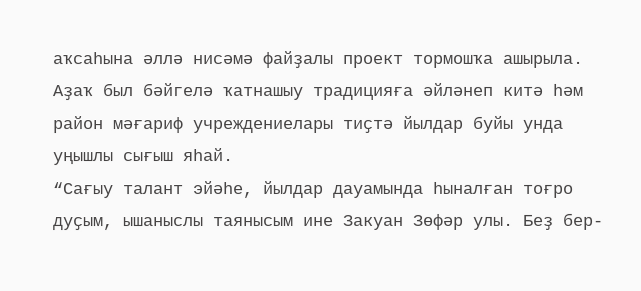аҡсаһына әллә нисәмә файҙалы проект тормошҡа ашырыла. Аҙаҡ был бәйгелә ҡатнашыу традицияға әйләнеп китә һәм район мәғариф учреждениелары тиҫтә йылдар буйы унда уңышлы сығыш яһай.
“Сағыу талант эйәһе, йылдар дауамында һыналған тоғро дуҫым, ышаныслы таянысым ине Закуан Зөфәр улы. Беҙ бер-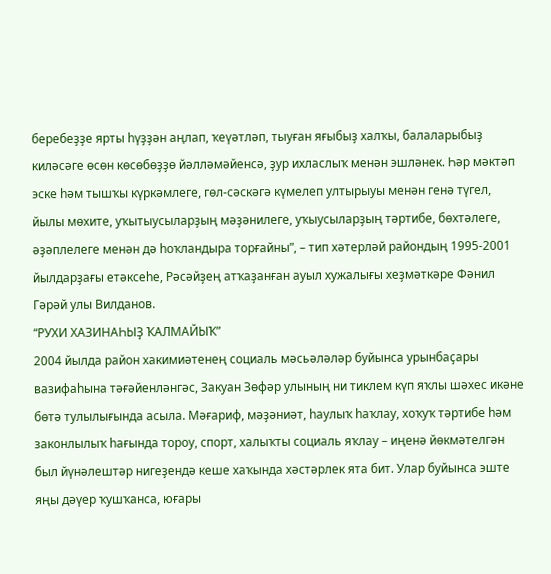беребеҙҙе ярты һүҙҙән аңлап, ҡеүәтләп, тыуған яғыбыҙ халҡы, балаларыбыҙ киләсәге өсөн көсөбөҙҙө йәлләмәйенсә, ҙур ихласлыҡ менән эшләнек. Һәр мәктәп эске һәм тышҡы күркәмлеге, гөл-сәскәгә күмелеп ултырыуы менән генә түгел, йылы мөхите, уҡытыусыларҙың мәҙәнилеге, уҡыусыларҙың тәртибе, бөхтәлеге, әҙәплелеге менән дә һоҡландыра торғайны”, – тип хәтерләй райондың 1995-2001 йылдарҙағы етәксеһе, Рәсәйҙең атҡаҙанған ауыл хужалығы хеҙмәткәре Фәнил Гәрәй улы Вилданов.
“РУХИ ХАЗИНАҺЫҘ ҠАЛМАЙЫҠ”
2004 йылда район хакимиәтенең социаль мәсьәләләр буйынса урынбаҫары вазифаһына тәғәйенләнгәс, Закуан Зөфәр улының ни тиклем күп яҡлы шәхес икәне бөтә тулылығында асыла. Мәғариф, мәҙәниәт, һаулыҡ һаҡлау, хоҡуҡ тәртибе һәм законлылыҡ һағында тороу, спорт, халыҡты социаль яҡлау – иңенә йөкмәтелгән был йүнәлештәр нигеҙендә кеше хаҡында хәстәрлек ята бит. Улар буйынса эште яңы дәүер ҡушҡанса, юғары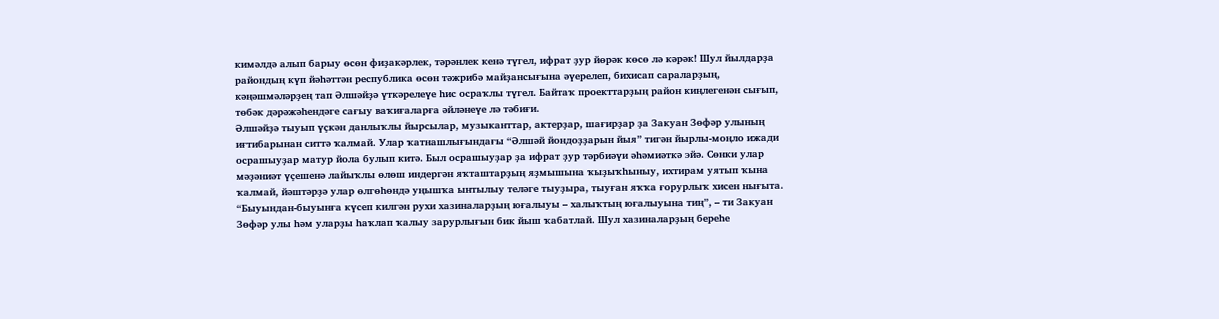кимәлдә алып барыу өсөн фиҙакәрлек, тәрәнлек кенә түгел, ифрат ҙур йөрәк көсө лә кәрәк! Шул йылдарҙа райондың күп йәһәттән республика өсөн тәжрибә майҙансығына әүерелеп, бихисап сараларҙың, кәңәшмәләрҙең тап Әлшәйҙә үткәрелеүе һис осраҡлы түгел. Байтаҡ проекттарҙың район киңлегенән сығып, төбәк дәрәжәһендәге сағыу ваҡиғаларға әйләнеүе лә тәбиғи.
Әлшәйҙә тыуып үҫкән данлыҡлы йырсылар, музыканттар, актерҙар, шағирҙар ҙа Закуан Зөфәр улының иғтибарынан ситтә ҡалмай. Улар ҡатнашлығындағы “Әлшәй йондоҙҙарын йыя” тигән йырлы-моңло ижади осрашыуҙар матур йола булып китә. Был осрашыуҙар ҙа ифрат ҙур тәрбиәүи әһәмиәткә эйә. Сөнки улар мәҙәниәт үҫешенә лайыҡлы өлөш индергән яҡташтарҙың яҙмышына ҡыҙыҡһыныу, ихтирам уятып ҡына ҡалмай, йәштәрҙә улар өлгөһөндә уңышҡа ынтылыу теләге тыуҙыра, тыуған яҡҡа ғорурлыҡ хисен нығыта.
“Быуындан-быуынға күсеп килгән рухи хазиналарҙың юғалыуы – халыҡтың юғалыуына тиң”, – ти Закуан Зөфәр улы һәм уларҙы һаҡлап ҡалыу зарурлығын бик йыш ҡабатлай. Шул хазиналарҙың береһе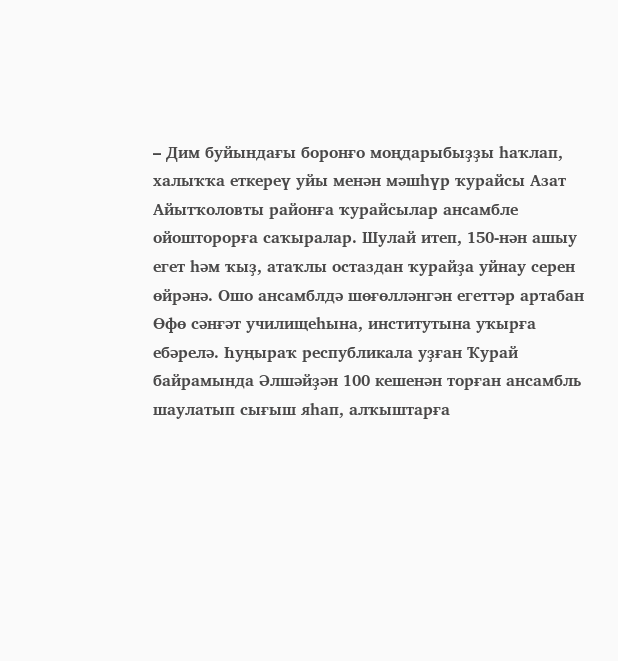– Дим буйындағы боронғо моңдарыбыҙҙы һаҡлап, халыҡҡа еткереү уйы менән мәшһүр ҡурайсы Азат Айытҡоловты районға ҡурайсылар ансамбле ойошторорға саҡыралар. Шулай итеп, 150-нән ашыу егет һәм ҡыҙ, атаҡлы остаздан ҡурайҙа уйнау серен өйрәнә. Ошо ансамблдә шөғөлләнгән егеттәр артабан Өфө сәнғәт училищеһына, институтына уҡырға ебәрелә. Һуңыраҡ республикала уҙған Ҡурай байрамында Әлшәйҙән 100 кешенән торған ансамбль шаулатып сығыш яһап, алҡыштарға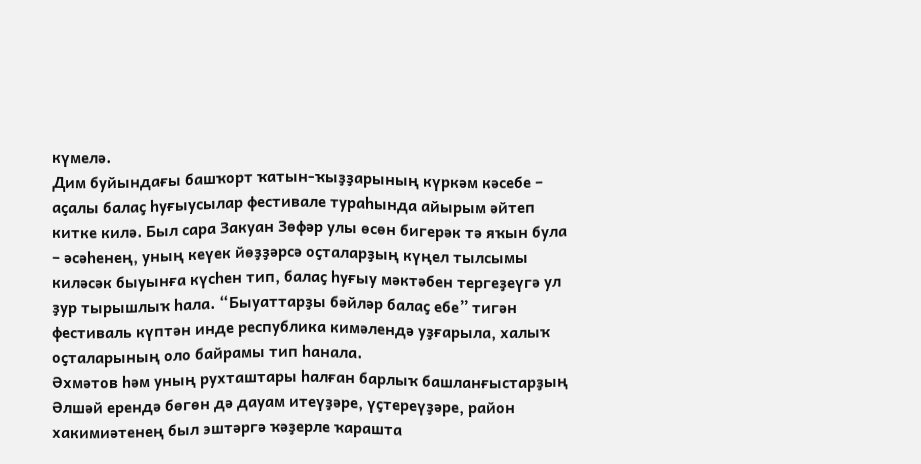күмелә.
Дим буйындағы башҡорт ҡатын-ҡыҙҙарының күркәм кәсебе – аҫалы балаҫ һуғыусылар фестивале тураһында айырым әйтеп китке килә. Был сара Закуан Зөфәр улы өсөн бигерәк тә яҡын була – әсәһенең, уның кеүек йөҙҙәрсә оҫталарҙың күңел тылсымы киләсәк быуынға күсһен тип, балаҫ һуғыу мәктәбен тергеҙеүгә ул ҙур тырышлыҡ һала. “Быуаттарҙы бәйләр балаҫ ебе” тигән фестиваль күптән инде республика кимәлендә уҙғарыла, халыҡ оҫталарының оло байрамы тип һанала.
Әхмәтов һәм уның рухташтары һалған барлыҡ башланғыстарҙың Әлшәй ерендә бөгөн дә дауам итеүҙәре, үҫтереүҙәре, район хакимиәтенең был эштәргә ҡәҙерле ҡарашта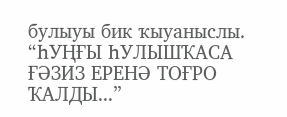булыуы бик ҡыуаныслы.
“ҺУҢҒЫ ҺУЛЫШҠАСА ҒӘЗИЗ ЕРЕНӘ ТОҒРО ҠАЛДЫ...”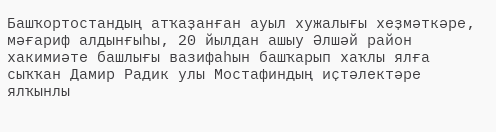Башҡортостандың атҡаҙанған ауыл хужалығы хеҙмәткәре, мәғариф алдынғыһы, 20 йылдан ашыу Әлшәй район хакимиәте башлығы вазифаһын башҡарып хаҡлы ялға сыҡҡан Дамир Радик улы Мостафиндың иҫтәлектәре ялҡынлы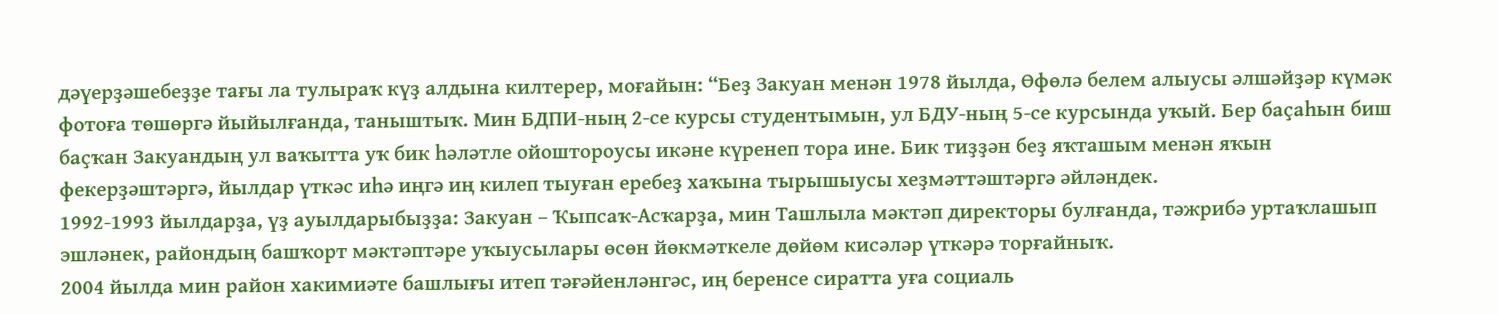дәүерҙәшебеҙҙе тағы ла тулыраҡ күҙ алдына килтерер, моғайын: “Беҙ Закуан менән 1978 йылда, Өфөлә белем алыусы әлшәйҙәр күмәк фотоға төшөргә йыйылғанда, таныштыҡ. Мин БДПИ-ның 2-се курсы студентымын, ул БДУ-ның 5-се курсында уҡый. Бер баҫаһын биш баҫҡан Закуандың ул ваҡытта уҡ бик һәләтле ойоштороусы икәне күренеп тора ине. Бик тиҙҙән беҙ яҡташым менән яҡын фекерҙәштәргә, йылдар үткәс иһә иңгә иң килеп тыуған еребеҙ хаҡына тырышыусы хеҙмәттәштәргә әйләндек.
1992-1993 йылдарҙа, үҙ ауылдарыбыҙҙа: Закуан – Ҡыпсаҡ-Асҡарҙа, мин Ташлыла мәктәп директоры булғанда, тәжрибә уртаҡлашып эшләнек, райондың башҡорт мәктәптәре уҡыусылары өсөн йөкмәткеле дөйөм кисәләр үткәрә торғайныҡ.
2004 йылда мин район хакимиәте башлығы итеп тәғәйенләнгәс, иң беренсе сиратта уға социаль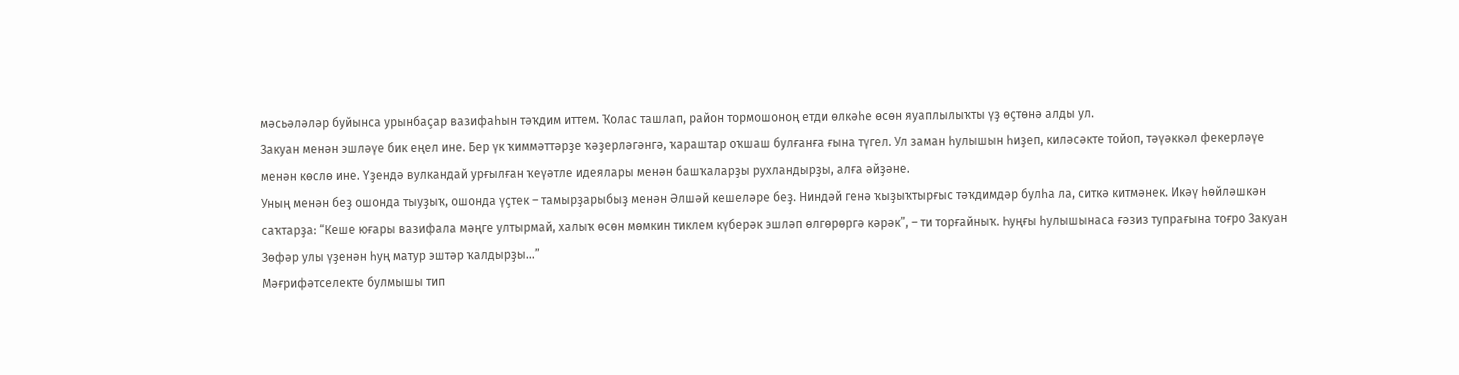мәсьәләләр буйынса урынбаҫар вазифаһын тәҡдим иттем. Ҡолас ташлап, район тормошоноң етди өлкәһе өсөн яуаплылыҡты үҙ өҫтөнә алды ул.
Закуан менән эшләүе бик еңел ине. Бер үк ҡиммәттәрҙе ҡәҙерләгәнгә, ҡараштар оҡшаш булғанға ғына түгел. Ул заман һулышын һиҙеп, киләсәкте тойоп, тәүәккәл фекерләүе менән көслө ине. Үҙендә вулкандай урғылған ҡеүәтле идеялары менән башҡаларҙы рухландырҙы, алға әйҙәне.
Уның менән беҙ ошонда тыуҙыҡ, ошонда үҫтек – тамырҙарыбыҙ менән Әлшәй кешеләре беҙ. Ниндәй генә ҡыҙыҡтырғыс тәҡдимдәр булһа ла, ситкә китмәнек. Икәү һөйләшкән саҡтарҙа: “Кеше юғары вазифала мәңге ултырмай, халыҡ өсөн мөмкин тиклем күберәк эшләп өлгөрөргә кәрәк”, – ти торғайныҡ. Һуңғы һулышынаса ғәзиз тупрағына тоғро Закуан Зөфәр улы үҙенән һуң матур эштәр ҡалдырҙы...”
Мәғрифәтселекте булмышы тип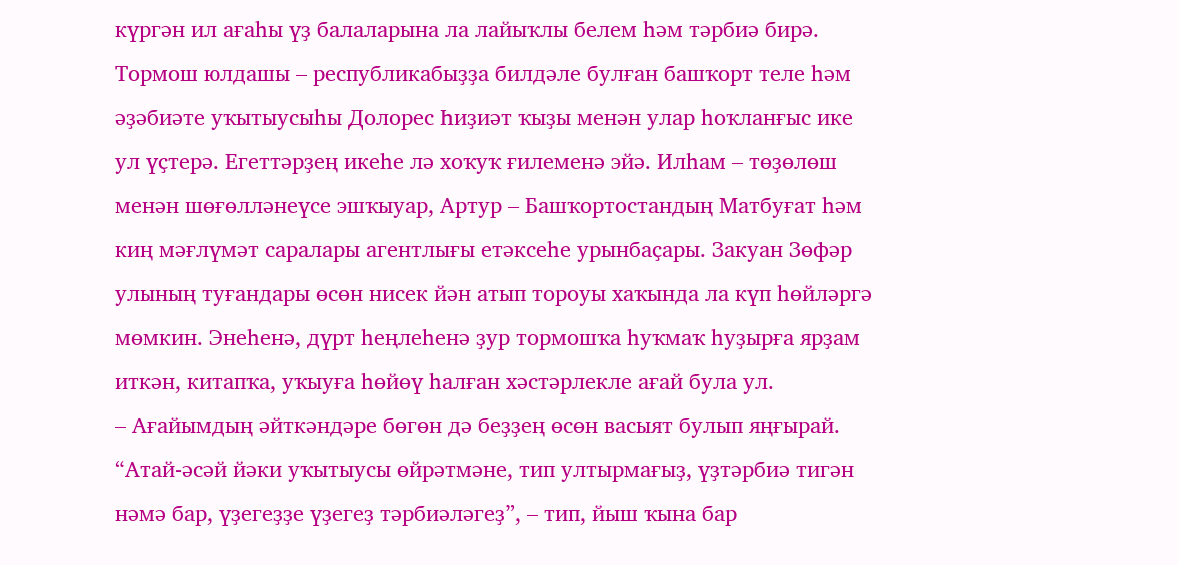күргән ил ағаһы үҙ балаларына ла лайыҡлы белем һәм тәрбиә бирә. Тормош юлдашы – республикабыҙҙа билдәле булған башҡорт теле һәм әҙәбиәте уҡытыусыһы Долорес Һиҙиәт ҡыҙы менән улар һоҡланғыс ике ул үҫтерә. Егеттәрҙең икеһе лә хоҡуҡ ғилеменә эйә. Илһам – төҙөлөш менән шөғөлләнеүсе эшҡыуар, Артур – Башҡортостандың Матбуғат һәм киң мәғлүмәт саралары агентлығы етәксеһе урынбаҫары. Закуан Зөфәр улының туғандары өсөн нисек йән атып тороуы хаҡында ла күп һөйләргә мөмкин. Энеһенә, дүрт һеңлеһенә ҙур тормошҡа һуҡмаҡ һуҙырға ярҙам иткән, китапҡа, уҡыуға һөйөү һалған хәстәрлекле ағай була ул.
– Ағайымдың әйткәндәре бөгөн дә беҙҙең өсөн васыят булып яңғырай. “Атай-әсәй йәки уҡытыусы өйрәтмәне, тип ултырмағыҙ, үҙтәрбиә тигән нәмә бар, үҙегеҙҙе үҙегеҙ тәрбиәләгеҙ”, – тип, йыш ҡына бар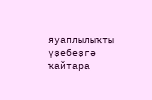яуаплылыҡты үҙебеҙгә ҡайтара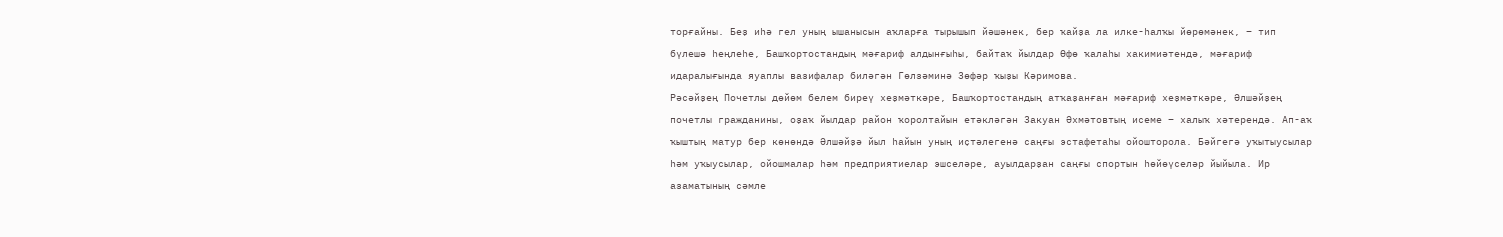торғайны. Беҙ иһә гел уның ышанысын аҡларға тырышып йәшәнек, бер ҡайҙа ла илке-һалҡы йөрөмәнек, – тип бүлешә һеңлеһе, Башҡортостандың мәғариф алдынғыһы, байтаҡ йылдар Өфө ҡалаһы хакимиәтендә, мәғариф идаралығында яуаплы вазифалар биләгән Гөлзәминә Зөфәр ҡыҙы Кәримова.
Рәсәйҙең Почетлы дөйөм белем биреү хеҙмәткәре, Башҡортостандың атҡаҙанған мәғариф хеҙмәткәре, Әлшәйҙең почетлы гражданины, оҙаҡ йылдар район ҡоролтайын етәкләгән Закуан Әхмәтовтың исеме – халыҡ хәтерендә. Ап-аҡ ҡыштың матур бер көнөндә Әлшәйҙә йыл һайын уның иҫтәлегенә саңғы эстафетаһы ойошторола. Бәйгегә уҡытыусылар һәм уҡыусылар, ойошмалар һәм предприятиелар эшселәре, ауылдарҙан саңғы спортын һөйөүселәр йыйыла. Ир азаматының сәмле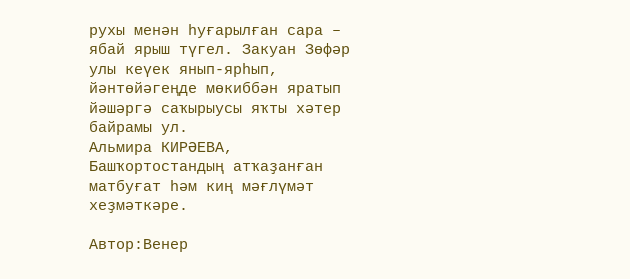рухы менән һуғарылған сара – ябай ярыш түгел. Закуан Зөфәр улы кеүек янып-ярһып, йәнтөйәгеңде мөкиббән яратып йәшәргә саҡырыусы яҡты хәтер байрамы ул.
Альмира КИРӘЕВА,
Башҡортостандың атҡаҙанған матбуғат һәм киң мәғлүмәт хеҙмәткәре.

Автор:Венер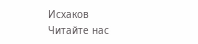Исхаков
Читайте нас